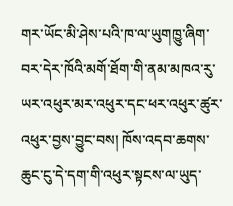གར་ཡོང་མི་ཤེས་པའི་ཁ་ལ་ཡུགཁྱུ་ཞིག་བར་དེར་ཁོའི་མགོ་ཐོག་གི་ནམ་མཁའ་རུ་ཡར་འཕུར་མར་འཕུར་དང་ཕར་འཕུར་ཚུར་འཕུར་བྱས་བྱུང་བས། ཁོས་འདབ་ཆགས་ཆུང་ངུ་དེ་དག་གི་འཕུར་སྟངས་ལ་ཡུད་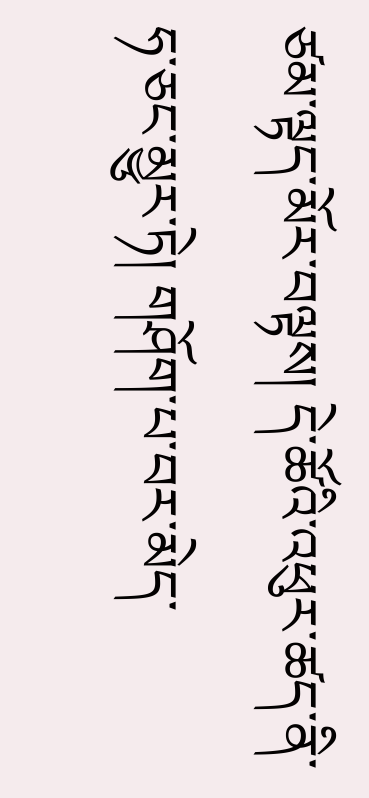ཙམ་ལྟད་མོར་བལྟས། དེ་ཚོའི་འཕུར་ཚད་ནི་ཧ་ཅང་མྱུར་ཏེ། གཤོག་པ་བར་མེད་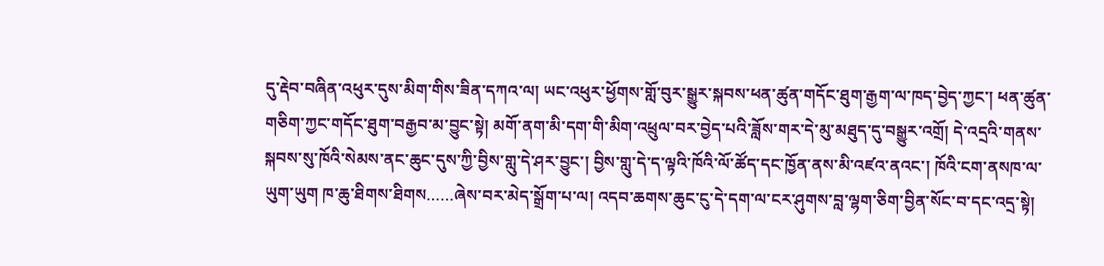དུ་རྡེབ་བཞིན་འཕུར་དུས་མིག་གིས་ཟིན་དཀའ་ལ། ཡང་འཕུར་ཕྱོགས་གློ་བུར་སྒྱུར་སྐབས་ཕན་ཚུན་གདོང་ཐུག་རྒྱག་ལ་ཁད་བྱེད་ཀྱང་། ཕན་ཚུན་གཅིག་ཀྱང་གདོང་ཐུག་བརྒྱབ་མ་བྱུང་སྟེ། མགོ་ནག་མི་དག་གི་མིག་འཕྲུལ་བར་བྱེད་པའི་ཟློས་གར་དེ་མུ་མཐུད་དུ་བསྒྱུར་འགྲོ། དེ་འདྲའི་གནས་སྐབས་སུ་ཁོའི་སེམས་ནང་ཆུང་དུས་ཀྱི་བྱིས་གླུ་དེ་ཤར་བྱུང་། བྱིས་གླུ་དེ་ད་ལྟའི་ཁོའི་ལོ་ཚོད་དང་ཁྱོན་ནས་མི་འཛའ་ནའང་། ཁོའི་ངག་ནསཁ་ལ་ཡུག་ཡུག ཁ་ཆུ་ཐིགས་ཐིགས……ཞེས་བར་མེད་སྒྲོག་པ་ལ། འདབ་ཆགས་ཆུང་ངུ་དེ་དག་ལ་ངར་ཤུགས་བླ་ལྷག་ཅིག་བྱིན་སོང་བ་དང་འདྲ་སྟེ།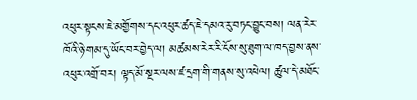འཕུར་སྟངས་ཇེ་མགྱོགས་དང་འཕུར་ཚད་ཇེ་དམའ་རུ་བཏང་བྱུང་བས། ལན་རེར་ཁོའི་ཉེ་གམ་དུ་ཡོང་བར་བྱེད་ལ། མཚམས་རེར་རི་ངོས་སུ་ཐུག་ལ་ཁད་བྱས་ནས་འཕུར་འགྲོ་བར། ལྟད་མོ་སྔར་ལས་ཛ་དྲག་གི་གནས་སུ་འཕེལ། ཚུལ་དེ་མཐོང་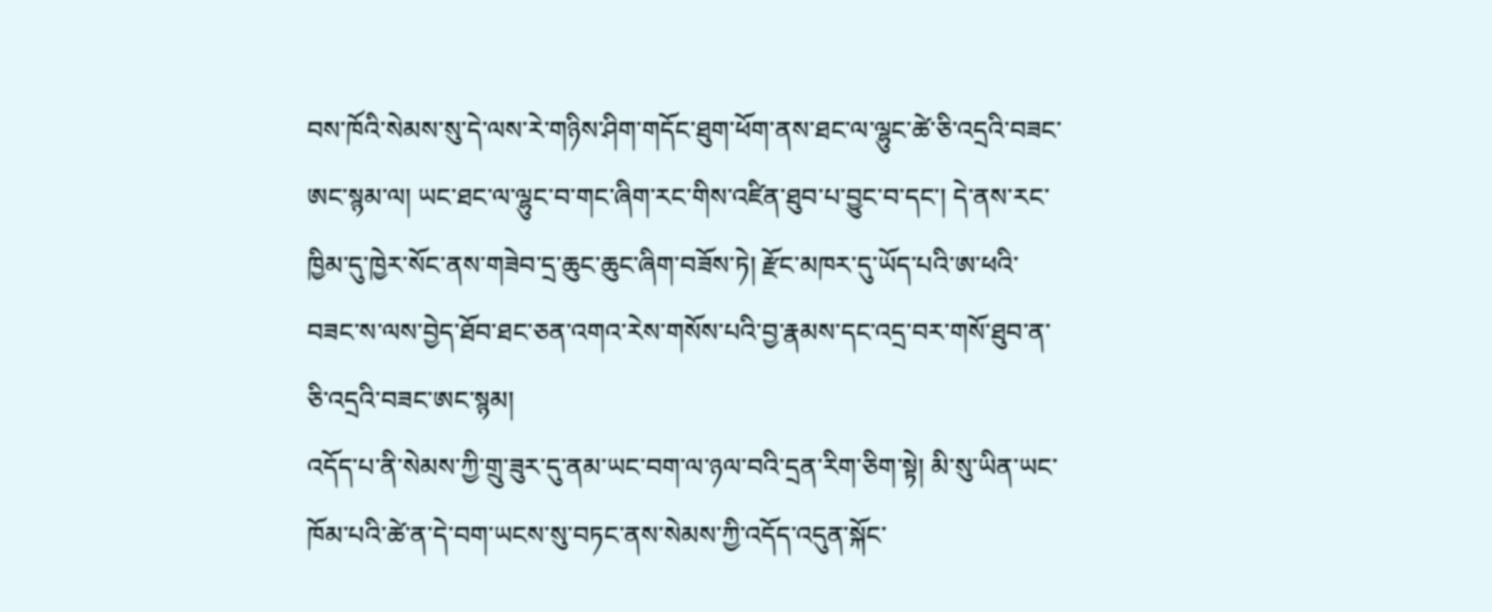བས་ཁོའི་སེམས་སུ་དེ་ལས་རེ་གཉིས་ཤིག་གདོང་ཐུག་ཕོག་ནས་ཐང་ལ་ལྷུང་ཚེ་ཅི་འདྲའི་བཟང་ཨང་སྙམ་ལ། ཡང་ཐང་ལ་ལྷུང་བ་གང་ཞིག་རང་གིས་འཛིན་ཐུབ་པ་བྱུང་བ་དང་། དེ་ནས་རང་ཁྱིམ་དུ་ཁྱེར་སོང་ནས་གཟེབ་དྲ་ཆུང་ཆུང་ཞིག་བཟོས་ཏེ། རྫོང་མཁར་དུ་ཡོད་པའི་ཨ་ཕའི་བཟང་ས་ལས་བྱེད་ཐོབ་ཐང་ཅན་འགའ་རེས་གསོས་པའི་བྱ་རྣམས་དང་འདྲ་བར་གསོ་ཐུབ་ན་ཅི་འདྲའི་བཟང་ཨང་སྙམ།
འདོད་པ་ནི་སེམས་ཀྱི་གྲུ་ཟུར་དུ་ནམ་ཡང་བག་ལ་ཉལ་བའི་དྲན་རིག་ཅིག་སྟེ། མི་སུ་ཡིན་ཡང་ཁོམ་པའི་ཚེ་ན་དེ་བག་ཡངས་སུ་བཏང་ནས་སེམས་ཀྱི་འདོད་འདུན་སྐོང་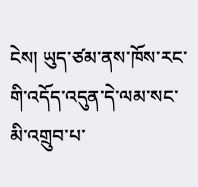ངེས། ཡུད་ཙམ་ནས་ཁོས་རང་གི་འདོད་འདུན་དེ་ལམ་སང་མི་འགྲུབ་པ་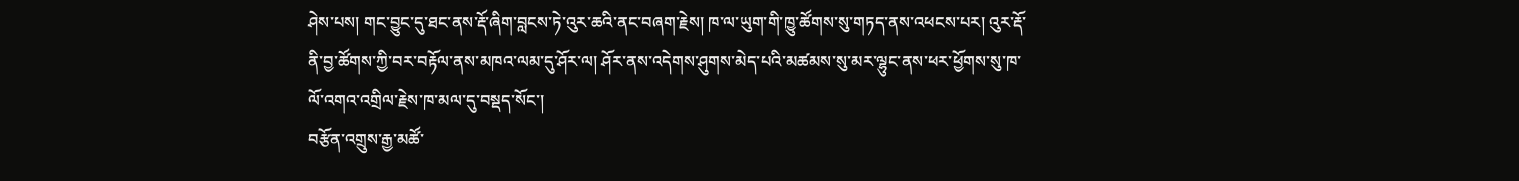ཤེས་པས། གང་བྱུང་དུ་ཐང་ནས་རྡོ་ཞིག་བླངས་ཏེ་འུར་ཆའི་ནང་བཞག་རྗེས། ཁ་ལ་ཡུག་གི་ཁྱུ་ཚོགས་སུ་གཏད་ནས་འཕངས་པར། འུར་རྡོ་ནི་བྱ་ཚོགས་ཀྱི་བར་བརྟོལ་ནས་མཁའ་ལམ་དུ་ཤོར་ལ། ཤོར་ནས་འདེགས་ཤུགས་མེད་པའི་མཚམས་སུ་མར་ལྷུང་ནས་ཕར་ཕྱོགས་སུ་ཁ་ལོ་འགའ་འགྲིལ་རྗེས་ཁ་མལ་དུ་བསྡད་སོང་།
བརྩོན་འགྲུས་རྒྱ་མཚོ་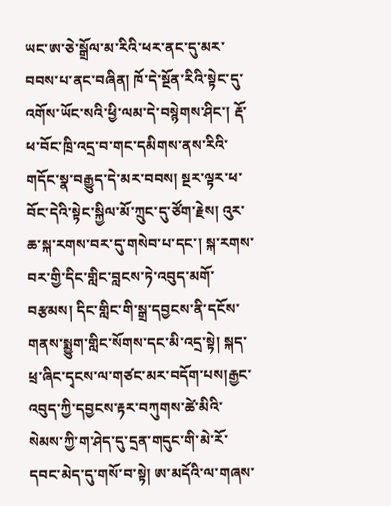ཡང་ཨ་ཅེ་སྒྲོལ་མ་རིའི་ཕར་ནང་དུ་མར་བབས་པ་ནང་བཞིན། ཁོ་དེ་སྔོན་རིའི་སྟེང་དུ་འགོས་ཡོང་སའི་ཕྱི་ལམ་དེ་བསྙེགས་ཤིང་། རྡོ་ཕ་བོང་ཁྲི་འདྲ་བ་གང་དམིགས་ནས་རིའི་གདོང་སྣ་བརྒྱུད་དེ་མར་བབས། སྔར་ལྟར་ཕ་བོང་དེའི་སྟེང་སྐྱིལ་མོ་ཀྲུང་དུ་ཙོག་རྗེས། འུར་ཆ་སྐ་རགས་བར་དུ་གསེབ་པ་དང་། སྐ་རགས་བར་གྱི་དིང་གླིང་བླངས་ཏེ་འབུད་མགོ་བརྩམས། དིང་གླིང་གི་སྒྲ་དབྱངས་ནི་དངོས་གནས་སྨྱུག་གླིང་སོགས་དང་མི་འདྲ་སྟེ། སྐད་ཕྲ་ཞིང་དྭངས་ལ་གཙང་མར་བདོག་པས།རྒྱང་འབུད་ཀྱི་དབྱངས་རྟར་བཀུགས་ཚེ་མིའི་སེམས་ཀྱི་ག་ཤེད་དུ་དྲན་གདུང་གི་མེ་རོ་དབང་མེད་དུ་གསོ་བ་སྟེ། ཨ་མདོའི་ལ་གཞས་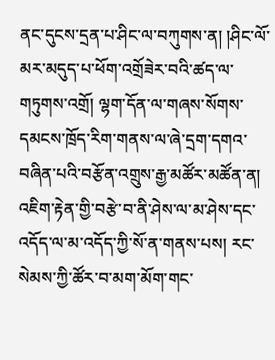ནང་དུངས་དྲན་པ་ཤིང་ལ་བཀུགས་ན། །ཤིང་ལོ་མར་མདུད་པ་ཕོག་འགྲོཟེར་བའི་ཚད་ལ་གཏུགས་འགྲོ། ལྷག་དོན་ལ་གཞས་སོགས་དམངས་ཁྲོད་རིག་གནས་ལ་ཞེ་དྲག་དགའ་བཞིན་པའི་བརྩོན་འགྲུས་རྒྱ་མཚོར་མཚོན་ན། འཇིག་རྟེན་གྱི་བརྩེ་བ་ནི་ཤེས་ལ་མ་ཤེས་དང་འདོད་ལ་མ་འདོད་ཀྱི་སོ་ན་གནས་པས། རང་སེམས་ཀྱི་ཚོར་བ་མག་མོག་གང་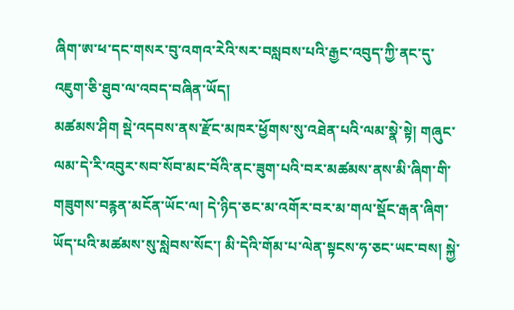ཞིག་ཨ་ཕ་དང་གསར་བུ་འགའ་རེའི་སར་བསླབས་པའི་རྒྱང་འབུད་ཀྱི་ནང་དུ་འཇུག་ཅི་ཐུབ་ལ་འབད་བཞིན་ཡོད།
མཚམས་ཤིག སྡེ་འདབས་ནས་རྫོང་མཁར་ཕྱོགས་སུ་འཐེན་པའི་ལམ་སྣེ་སྟེ། གཞུང་ལམ་དེ་རི་འབུར་སབ་སོབ་མང་བོའི་ནང་ཟུག་པའི་བར་མཚམས་ནས་མི་ཞིག་གི་གཟུགས་བརྙན་མངོན་ཡོང་ལ། དེ་ཉིད་ཅང་མ་འགོར་བར་མ་གལ་སྡོང་རྒན་ཞིག་ཡོད་པའི་མཚམས་སུ་སླེབས་སོང་། མི་དེའི་གོམ་པ་ལེན་སྟངས་ཧ་ཅང་ཡང་བས། སྐྱེ་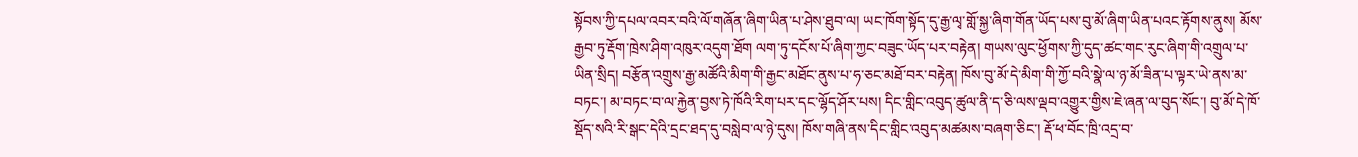སྟོབས་ཀྱི་དཔལ་འབར་བའི་ལོ་གཞོན་ཞིག་ཡིན་པ་ཤེས་ཐུབ་ལ། ཡང་ཁོག་སྟོད་དུ་རྒྱ་ལྭ་གློ་སྐྱ་ཞིག་གོན་ཡོད་པས་བུ་མོ་ཞིག་ཡིན་པའང་རྟོགས་ནུས། མོས་རྒྱབ་ཏུ་རྡོག་ཁྲེས་ཤིག་འཁུར་འདུག་ཐོག ལག་ཏུ་དངོས་པོ་ཞིག་ཀྱང་བཟུང་ཡོད་པར་བརྟེན། གཡས་ལུང་ཕྱོགས་ཀྱི་དུད་ཚང་གང་རུང་ཞིག་གི་འགྲུལ་པ་ཡིན་སྲིད། བརྩོན་འགྲུས་རྒྱ་མཚོའི་མིག་གི་རྒྱང་མཐོང་ནུས་པ་ཧ་ཅང་མཐོ་བར་བརྟེན། ཁོས་བུ་མོ་དེ་མིག་གི་ཀྱོ་བའི་སྣེ་ལ་ཉ་མོ་ཟིན་པ་ལྟར་ཡེ་ནས་མ་བཏང་། མ་བཏང་བ་ལ་རྐྱེན་བྱས་ཏེ་ཁོའི་རིག་པར་དང་ལྷོད་ཤོར་པས། དིང་གླིང་འབུད་ཚུལ་ནི་ད་ཅི་ལས་ལྡབ་འགྱུར་གྱིས་ཇེ་ཞན་ལ་བུད་སོང་། བུ་མོ་དེ་ཁོ་སྡོད་སའི་རི་སྒང་དེའི་དྲང་ཐད་དུ་བསླེབ་ལ་ཉེ་དུས། ཁོས་གཞི་ནས་དིང་གླིང་འབུད་མཚམས་བཞག་ཅིང་། རྡོ་ཕ་བོང་ཁྲི་འདྲ་བ་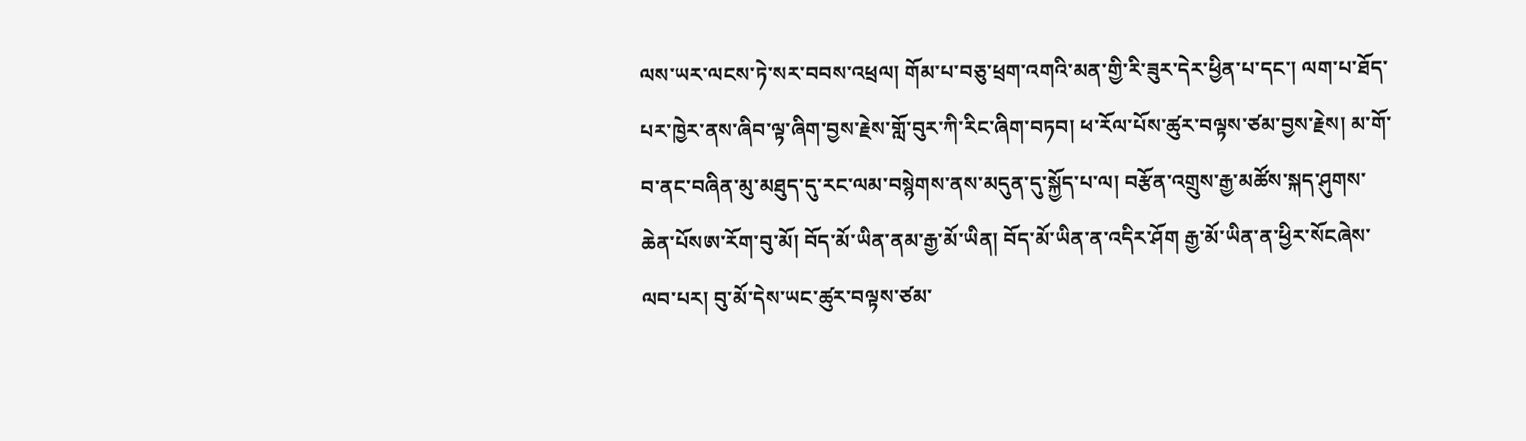ལས་ཡར་ལངས་ཏེ་སར་བབས་འཕྲལ། གོམ་པ་བཅུ་ཕྲག་འགའི་མན་གྱི་རི་ཟུར་དེར་ཕྱིན་པ་དང་། ལག་པ་ཐོད་པར་ཁྱེར་ནས་ཞིབ་ལྟ་ཞིག་བྱས་རྗེས་གློ་བུར་ཀི་རིང་ཞིག་བཏབ། ཕ་རོལ་པོས་ཚུར་བལྟས་ཙམ་བྱས་རྗེས། མ་གོ་བ་ནང་བཞིན་མུ་མཐུད་དུ་རང་ལམ་བསྙེགས་ནས་མདུན་དུ་སྐྱོད་པ་ལ། བརྩོན་འགྲུས་རྒྱ་མཚོས་སྐད་ཤུགས་ཆེན་པོསཨ་རོག་བུ་མོ། བོད་མོ་ཡིན་ནམ་རྒྱ་མོ་ཡིན། བོད་མོ་ཡིན་ན་འདིར་ཤོག རྒྱ་མོ་ཡིན་ན་ཕྱིར་སོངཞེས་ལབ་པར། བུ་མོ་དེས་ཡང་ཚུར་བལྟས་ཙམ་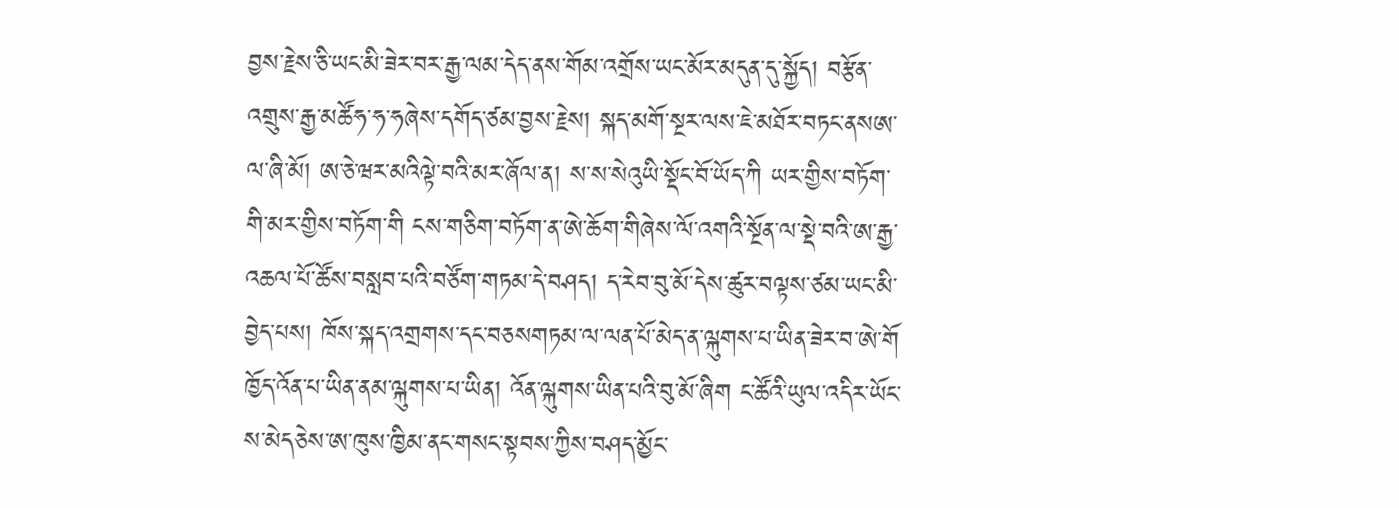བྱས་རྗེས་ཅི་ཡང་མི་ཟེར་བར་རྒྱ་ལམ་དེད་ནས་གོམ་འགྲོས་ཡང་མོར་མདུན་དུ་སྐྱོད། བརྩོན་འགྲུས་རྒྱ་མཚོཧ་ཧ་ཧཞེས་དགོད་ཙམ་བྱས་རྗེས། སྐད་མགོ་སྔར་ལས་ཇེ་མཐོར་བཏང་ནསཨ་ལ་ཞི་མོ། ཨ་ཅེ་ཝར་མའིལྟེ་བའི་མར་ཞོལ་ན། ས་ས་སེའུཡི་སྡོང་བོ་ཡོད་ཀི ཡར་གྱིས་བཏོག་གི་མར་གྱིས་བཏོག་གི ངས་གཅིག་བཏོག་ན་ཨེ་ཆོག་གིཞེས་ལོ་འགའི་སྔོན་ལ་སྡེ་བའི་ཨ་རྒྱ་འཆལ་པོ་ཚོས་བསླབ་པའི་བཙོག་གཏམ་དེ་བཤད། ད་རེབ་བུ་མོ་དེས་ཚུར་བལྟས་ཙམ་ཡང་མི་བྱེད་པས། ཁོས་སྐད་འགྲགས་དང་བཅསགཏམ་ལ་ལན་པོ་མེད་ན་ལྐུགས་པ་ཡིན་ཟེར་བ་ཨེ་གོ ཁྱོད་འོན་པ་ཡིན་ནམ་ལྐུགས་པ་ཡིན། འོན་ལྐུགས་ཡིན་པའི་བུ་མོ་ཞིག ང་ཚོའི་ཡུལ་འདིར་ཡོང་ས་མེདཅེས་ཨ་ཁུས་ཁྱིམ་ནང་གསང་སྟབས་ཀྱིས་བཤད་མྱོང་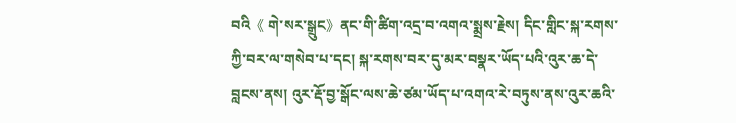བའི《 གེ་སར་སྒྲུང》ནང་གི་ཚིག་འདྲ་བ་འགའ་སྨྲས་རྗེས། དིང་གླིང་སྐ་རགས་ཀྱི་བར་ལ་གསེབ་པ་དང། སྐ་རགས་བར་དུ་མར་བསྣར་ཡོད་པའི་འུར་ཆ་དེ་བླངས་ནས། འུར་རྡོ་བྱ་སྒོང་ལས་ཆེ་ཙམ་ཡོད་པ་འགའ་རེ་བཏུས་ནས་འུར་ཆའི་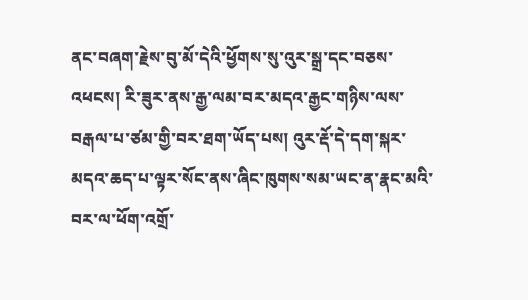ནང་བཞག་རྗེས་བུ་མོ་དེའི་ཕྱོགས་སུ་འུར་སྒྲ་དང་བཅས་འཕངས། རི་ཟུར་ནས་རྒྱ་ལམ་བར་མདའ་རྒྱང་གཉིས་ལས་བརྒལ་པ་ཙམ་གྱི་བར་ཐག་ཡོད་པས། འུར་རྡོ་དེ་དག་སྐར་མདའ་ཆད་པ་ལྟར་སོང་ནས་ཞིང་ཁུགས་སམ་ཡང་ན་རྣང་མའི་བར་ལ་ཕོག་འགྲོ་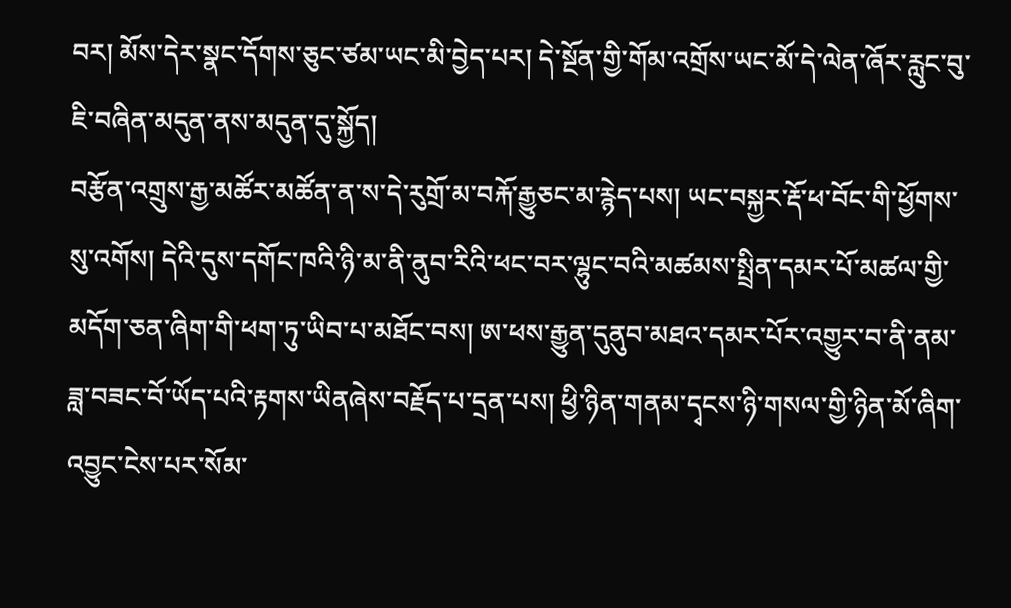བར། མོས་དེར་སྣང་དོགས་ཅུང་ཙམ་ཡང་མི་བྱེད་པར། དེ་སྔོན་གྱི་གོམ་འགྲོས་ཡང་མོ་དེ་ལེན་ཞོར་རླུང་བུ་ཇི་བཞིན་མདུན་ནས་མདུན་དུ་སྐྱོད།
བརྩོན་འགྲུས་རྒྱ་མཚོར་མཚོན་ན་ས་དེ་རུགྲོ་མ་བརྐོ་རྒྱུཅང་མ་རྙེད་པས། ཡང་བསྐྱར་རྡོ་ཕ་བོང་གི་ཕྱོགས་སུ་འགོས། དེའི་དུས་དགོང་ཁའི་ཉི་མ་ནི་ནུབ་རིའི་ཕང་བར་ལྷུང་བའི་མཚམས་སྤྲིན་དམར་པོ་མཚལ་གྱི་མདོག་ཅན་ཞིག་གི་ཕག་ཏུ་ཡིབ་པ་མཐོང་བས། ཨ་ཕས་རྒྱུན་དུནུབ་མཐའ་དམར་པོར་འགྱུར་བ་ནི་ནམ་ཟླ་བཟང་བོ་ཡོད་པའི་རྟགས་ཡིནཞེས་བརྗོད་པ་དྲན་པས། ཕྱི་ཉིན་གནམ་དྭངས་ཉི་གསལ་གྱི་ཉིན་མོ་ཞིག་འབྱུང་ངེས་པར་སོམ་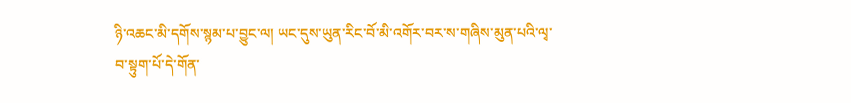ཉི་འཆང་མི་དགོས་སྙམ་པ་བྱུང་ལ། ཡང་དུས་ཡུན་རིང་བོ་མི་འགོར་བར་ས་གཞིས་མུན་པའི་ལྭ་བ་སྟུག་པོ་དེ་གོན་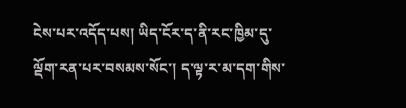ངེས་པར་འདོད་པས། ཡིད་ངོར་ད་ནི་རང་ཁྱིམ་དུ་ལྡོག་རན་པར་བསམས་སོང་། ད་ལྟ་ར་མ་དག་གིས་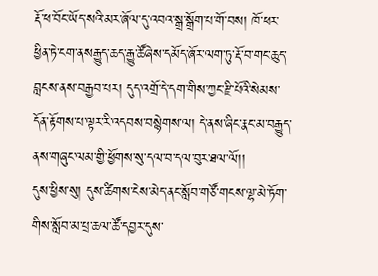རྡོ་ཕ་བོང་ཡོད་སའི་མར་ཞོལ་དུ་འབའ་སྒྲ་སྒྲོག་པ་གོ་བས། ཁོ་ཕར་ཕྱིན་ཏེ་ངག་ནསརྒྱུད་ཆད་རྒྱུ་ཚོཞེས་དམོད་ཞོར་ལག་ཏུ་རྡོ་བ་གང་ཆུད་བླངས་ནས་བརྒྱབ་པར། དུད་འགྲོ་དེ་དག་གིས་ཀྱང་རྫི་པོའི་སེམས་དོན་རྟོགས་པ་ལྟར་རི་འདབས་བསྙེགས་ལ། དེ་ནས་ཞིང་རྣང་མ་བརྒྱུད་ནས་གཞུང་ལམ་གྱི་ཕྱོགས་སུ་དལ་བ་དལ་བུར་ཐལ་ལོ།།
དུས་ཕྱིས་སུ། དུས་ཚིགས་ངེས་མེད་ནང་སློབ་གཙོ་གངས་ལྷ་མེ་ཏོག་གིས་སློབ་མ་པྲ་ཆལ་ཚོ་དབྱར་དུས་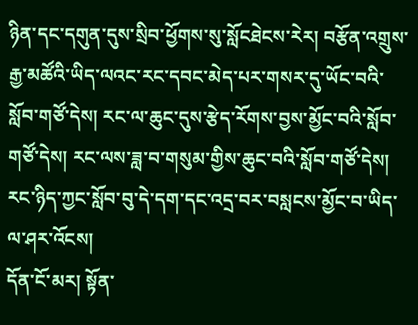ཉིན་དང་དགུན་དུས་སྲིབ་ཕྱོགས་སུ་སློངཐེངས་རེར། བརྩོན་འགྲུས་རྒྱ་མཚོའི་ཡིད་ལའང་རང་དབང་མེད་པར་གསར་དུ་ཡོང་བའི་སློབ་གཙོ་དེས། རང་ལ་ཆུང་དུས་རྩེད་རོགས་བྱས་མྱོང་བའི་སློབ་གཙོ་དེས། རང་ལས་ཟླ་བ་གསུམ་གྱིས་ཆུང་བའི་སློབ་གཙོ་དེས། རང་ཉིད་ཀྱང་སློབ་བུ་དེ་དག་དང་འདྲ་བར་བསླངས་མྱོང་བ་ཡིད་ལ་ཤར་འོངས།
དོན་ངོ་མར། སྟོན་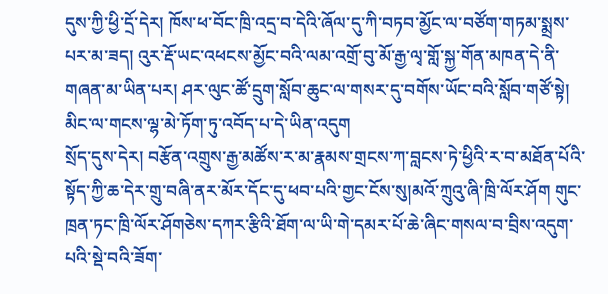དུས་ཀྱི་ཕྱི་དྲོ་དེར། ཁོས་ཕ་བོང་ཁྲི་འདྲ་བ་དེའི་ཞོལ་དུ་ཀི་བཏབ་མྱོང་ལ་བཙོག་གཏམ་སྨྲས་པར་མ་ཟད། འུར་རྡོ་ཡང་འཕངས་མྱོང་བའི་ལམ་འགྲོ་བུ་མོ་རྒྱ་ལྭ་གློ་སྐྱ་གོན་མཁན་དེ་ནི་གཞན་མ་ཡིན་པར། ཤར་ལུང་ཚོ་དྲུག་སློབ་ཆུང་ལ་གསར་དུ་བགོས་ཡོང་བའི་སློབ་གཙོ་སྟེ། མིང་ལ་གངས་ལྷ་མེ་ཏོག་ཏུ་འབོད་པ་དེ་ཡིན་འདུག
སྲོད་དུས་དེར། བརྩོན་འགྲུས་རྒྱ་མཚོས་ར་མ་རྣམས་གྲངས་ཀ་བླངས་ཏེ་ཕྱིའི་ར་བ་མཐོན་པོའི་སྟོད་ཀྱི་ཆ་དེར་གྲུ་བཞི་ནར་མོར་དོང་དུ་ཕབ་པའི་གྱང་ངོས་སུ།མའོ་ཀྲུའུ་ཞི་ཁྲི་ལོར་ཤོག གུང་ཁྲན་ཏང་ཁྲི་ལོར་ཤོགཅེས་དཀར་རྩིའི་ཐོག་ལ་ཡི་གེ་དམར་པོ་ཆེ་ཞིང་གསལ་བ་བྲིས་འདུག་པའི་སྡེ་བའི་ཟོག་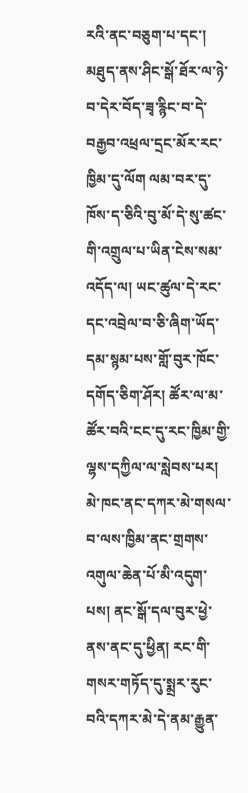རའི་ནང་བཅུག་པ་དང་། མཐུད་ནས་ཤིང་སྒོ་ཐོར་ལ་ཉེ་བ་དེར་བོད་ཟྭ་རྙིང་བ་དེ་བརྒྱབ་འཕྲལ་དྲང་མོར་རང་ཁྱིམ་དུ་ལོག ལམ་བར་དུ་ཁོས་ད་ཅིའི་བུ་མོ་དེ་སུ་ཚང་གི་འགྲུལ་པ་ཡིན་ངེས་སམ་འདོད་ལ། ཡང་ཚུལ་དེ་རང་དང་འབྲེལ་བ་ཅི་ཞིག་ཡོད་དམ་སྙམ་པས་གློ་བུར་ཁོང་དགོད་ཅིག་ཤོར། ཚོར་ལ་མ་ཚོར་བའི་ངང་དུ་རང་ཁྱིམ་གྱི་ལྷས་དཀྱིལ་ལ་སླེབས་པར། མེ་ཁང་ནང་དཀར་མེ་གསལ་བ་ལས་ཁྱིམ་ནང་གྲགས་འགུལ་ཆེན་པོ་མི་འདུག་པས། ནང་སྒོ་དལ་བུར་ཕྱེ་ནས་ནང་དུ་ཕྱིན། རང་གི་གསར་གཏོད་དུ་སྨྲར་རུང་བའི་དཀར་མེ་དེ་ནམ་རྒྱུན་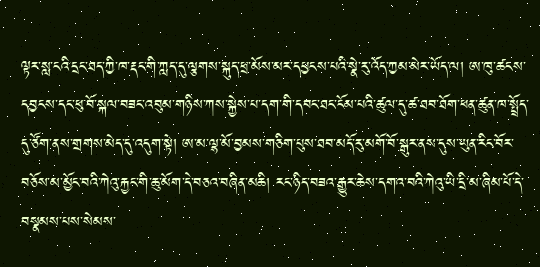ལྟར་སླ་ངའི་དྲང་ཐད་ཀྱི་ཁ་རྡང་གི་ཀླད་དུ་ལྕགས་སྐུད་ཕྲ་མོས་མར་དཔྱངས་པའི་སྣེ་རུ་འོད་ཀྱམ་མེར་ཡོད་ལ། ཨ་ཁུ་ཚངས་དབྱངས་དང་ཕུ་བོ་སྐལ་བཟང་འབུམ་གཉིས་ཀས་སྐྱེས་པ་དག་གི་དབང་ཐང་ངོམ་པའི་ཚུལ་དུ་ཚ་ཐབ་ཐོག་ཕན་ཚུན་ཁ་སྤྲོད་དུ་ཙོག་ནས་གྲགས་མེད་དུ་འདུག་སྟེ། ཨ་མ་ལྷ་མོ་བྱམས་གཅིག་པུས་ཐབ་མདོ་རུ་མགོ་བོ་སྒུར་ནས་དུས་ཡུན་རིང་བོར་བཅོས་མ་མྱོང་བའི་ཀེའུ་རྐྱང་གི་ཆུ་མོག་དེ་བཅའ་བཞིན་མཆི། རང་ཉིད་བཟའ་རྒྱུར་ཆེས་དགའ་བའི་ཀེའུ་ཡི་དྲི་མ་ཞིམ་པོ་དེ་བསྣམས་པས་སེམས་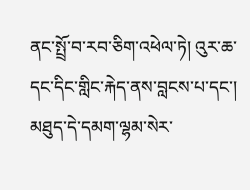ནང་སྤྲོ་བ་རབ་ཅིག་འཕེལ་ཏེ། འུར་ཆ་དང་དིང་གླིང་རྐེད་ནས་བླངས་པ་དང་། མཐུད་དེ་དམག་ལྷམ་སེར་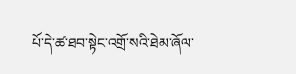པོ་དེ་ཚ་ཐབ་སྟེང་འགྲོ་སའི་ཐེམ་ཞོལ་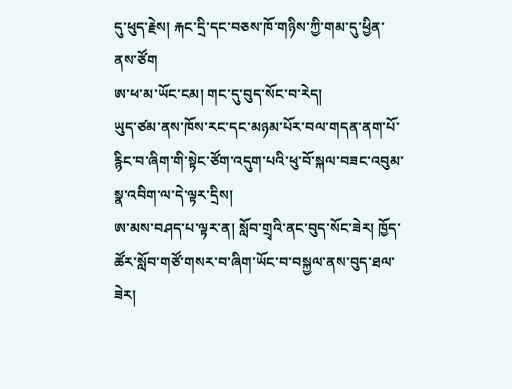དུ་ཕུད་རྗེས། རྐང་དྲི་དང་བཅས་ཁོ་གཉིས་ཀྱི་གམ་དུ་ཕྱིན་ནས་ཙོག
ཨ་ཕ་མ་ཡོང་ངམ། གང་དུ་བུད་སོང་བ་རེད།
ཡུད་ཙམ་ནས་ཁོས་རང་དང་མཉམ་པོར་བལ་གདན་ནག་པོ་རྙིང་བ་ཞིག་གི་སྟེང་ཙོག་འདུག་པའི་ཕུ་བོ་སྐལ་བཟང་འབུམ་སྣ་འབིག་ལ་དེ་ལྟར་དྲིས།
ཨ་མས་བཤད་པ་ལྟར་ན། སློབ་གྲྭའི་ནང་བུད་སོང་ཟེར། ཁྱོད་ཚོར་སློབ་གཙོ་གསར་བ་ཞིག་ཡོང་བ་བསྐྱལ་ནས་བུད་ཐལ་ཟེར།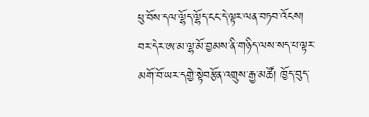ཕུ་བོས་དལ་ལྷོད་ལྷོད་ངང་དེ་ལྟར་ལན་བཏབ་འོངས།
བར་དེར་ཨ་མ་ལྷ་མོ་བྱམས་ནི་གཉིད་ལས་སད་པ་ལྟར་མགོ་བོ་ཡར་དགྱེ་སྟེབརྩོན་འགྲུས་རྒྱ་མཚོ། ཁྱོད་བུད་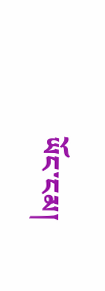ཡོང་ངམ།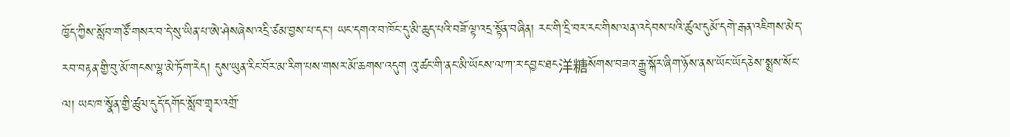ཁྱོད་ཀྱིས་སློབ་གཙོ་གསར་བ་དེ་སུ་ཡིན་པ་ཨེ་ཤེསཞེས་འདྲི་ཙམ་བྱས་པ་དང་། ཡང་དགའ་བ་ཁོང་དུ་མི་ཆུད་པའི་བཟོ་ལྟ་འདྲ་སྟོན་བཞིན། རང་གི་དྲི་བར་རང་གིས་ལན་འདེབས་པའི་ཚུལ་དུམོ་དགེ་རྒན་འཇིགས་མེད་རབ་བརྟན་གྱི་བུ་མོ་གངས་ལྷ་མེ་ཏོག་རེད། དུས་ཡུན་རིང་བོར་མ་རིག་པས་གསར་མོ་ཆགས་འདུག འུ་ཚང་གི་ནང་མི་ཡོངས་ལ་ཀ་ར་དབྱང་ཐང洋糖སོགས་བཟའ་རྒྱུ་སྐོར་ཞིག་ཉོས་ནས་ཡོང་ཡོདཅེས་སྨྲས་སོང་ལ། ཡང་ཁ་སྣོན་གྱི་ཚུལ་དུདོ་དགོང་སློབ་གྲྭར་འགྲོ་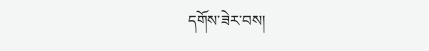དགོས་ཟེར་བས།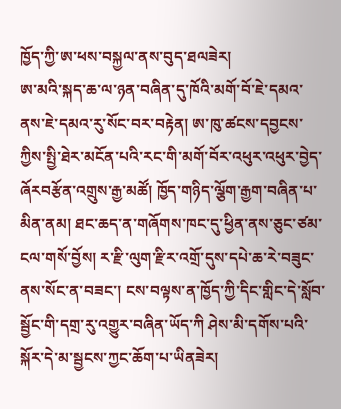ཁྱོད་ཀྱི་ཨ་ཕས་བསྐྱལ་ནས་བུད་ཐལཟེར།
ཨ་མའི་སྐད་ཆ་ལ་ཉན་བཞིན་དུ་ཁོའི་མགོ་བོ་ཇེ་དམའ་ནས་ཇེ་དམའ་རུ་སོང་བར་བརྟེན། ཨ་ཁུ་ཚངས་དབྱངས་ཀྱིས་སྤྱི་ཐེར་མངོན་པའི་རང་གི་མགོ་བོར་འཕུར་འཕུར་བྱེད་ཞོརབརྩོན་འགྲུས་རྒྱ་མཚོ། ཁྱོད་གཉིད་ལྕོག་རྒྱག་བཞིན་པ་མིན་ནམ། ཐང་ཆད་ན་གཞོགས་ཁང་དུ་ཕྱིན་ནས་ཅུང་ཙམ་ངལ་གསོ་བྱོས། ར་རྫི་ལུག་རྫིར་འགྲོ་དུས་དཔེ་ཆ་རེ་བཟུང་ནས་སོང་ན་བཟང་། ངས་བལྟས་ན་ཁྱོད་ཀྱི་དིང་གླིང་དེ་སློབ་སྦྱོང་གི་དགྲ་རུ་འགྱུར་བཞིན་ཡོད་ཀི ཤེས་མི་དགོས་པའི་སྐོར་དེ་མ་སྦྱངས་ཀྱང་ཆོག་པ་ཡིནཟེར།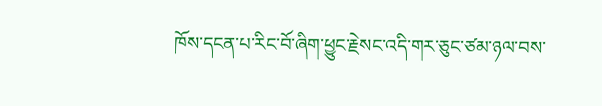ཁོས་དངན་པ་རིང་བོ་ཞིག་ཕྱུང་རྗེསང་འདི་གར་ཅུང་ཙམ་ཉལ་བས་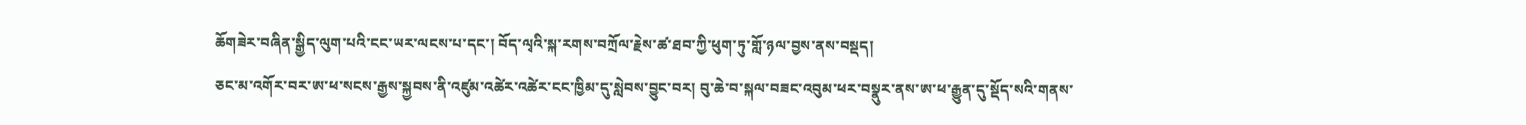ཆོགཟེར་བཞིན་སྒྱིད་ལུག་པའི་ངང་ཡར་ལངས་པ་དང་། བོད་ལྭའི་སྐ་རགས་བཀྲོལ་རྗེས་ཚ་ཐབ་ཀྱི་ཕུག་ཏུ་གློ་ཉལ་བྱས་ནས་བསྡད།
ཅང་མ་འགོར་བར་ཨ་ཕ་སངས་རྒྱས་སྐྱབས་ནི་འཛུམ་འཚེར་འཚེར་ངང་ཁྱིམ་དུ་སླེབས་བྱུང་བར། བུ་ཆེ་བ་སྐལ་བཟང་འབུམ་ཕར་བསྣུར་ནས་ཨ་ཕ་རྒྱུན་དུ་སྡོད་སའི་གནས་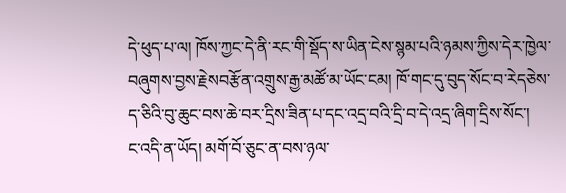དེ་ཕུད་པ་ལ། ཁོས་ཀྱང་དེ་ནི་རང་གི་སྡོད་ས་ཡིན་ངེས་སྙམ་པའི་ཉམས་ཀྱིས་དེར་ཁྱེལ་བཞུགས་བྱས་རྗེསབརྩོན་འགྲུས་རྒྱ་མཚོ་མ་ཡོང་ངམ། ཁོ་གང་དུ་བུད་སོང་བ་རེདཅེས་ད་ཅིའི་བུ་ཆུང་བས་ཆེ་བར་དྲིས་ཟིན་པ་དང་འདྲ་བའི་དྲི་བ་དེ་འདྲ་ཞིག་དྲིས་སོང་།
ང་འདི་ན་ཡོད། མགོ་བོ་ཅུང་ན་བས་ཉལ་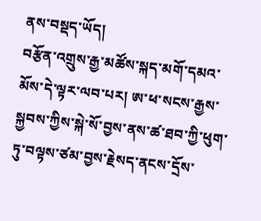ནས་བསྡད་ཡོད།
བརྩོན་འགྲུས་རྒྱ་མཚོས་སྐད་མགོ་དམའ་མོས་དེ་ལྟར་ལབ་པར། ཨ་ཕ་སངས་རྒྱས་སྐྱབས་ཀྱིས་སྐེ་སོ་བྱས་ནས་ཚ་ཐབ་ཀྱི་ཕུག་ཏུ་བལྟས་ཙམ་བྱས་རྗེསད་ནངས་དྲོས་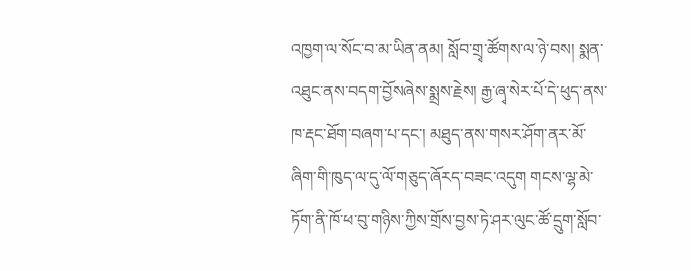འཁྱག་ལ་སོང་བ་མ་ཡིན་ནམ། སློབ་གྲྭ་ཚོགས་ལ་ཉེ་བས། སྨན་འཐུང་ནས་བདག་བྱོསཞེས་སྨྲས་རྗེས། རྒྱ་ཞྭ་སེར་པོ་དེ་ཕུད་ནས་ཁ་རྡང་ཐོག་བཞག་པ་དང་། མཐུད་ནས་གསར་ཤོག་ནར་མོ་ཞིག་གི་ཁུད་ལ་དུ་ལོ་གཅུད་ཞོརད་བཟང་འདུག གངས་ལྷ་མེ་ཏོག་ནི་ཁོ་ཕ་བུ་གཉིས་ཀྱིས་གྲོས་བྱས་ཏེ་ཤར་ལུང་ཚོ་དྲུག་སློབ་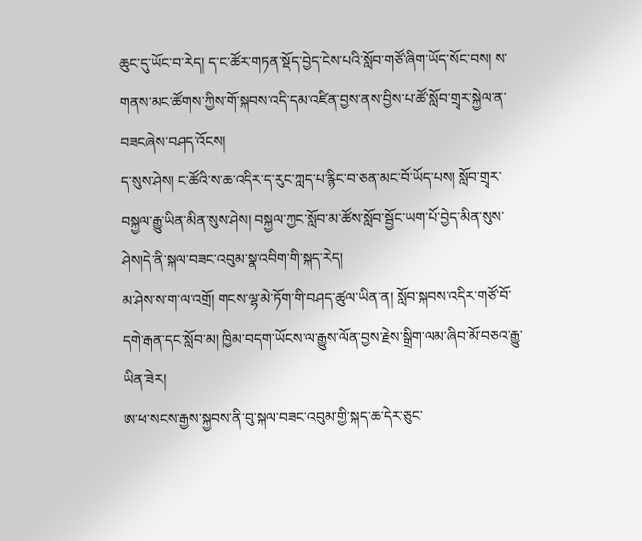ཆུང་དུ་ཡོང་བ་རེད། ད་ང་ཚོར་གཏན་སྡོད་བྱེད་ངེས་པའི་སློབ་གཙོ་ཞིག་ཡོད་སོང་བས། ས་གནས་མང་ཚོགས་ཀྱིས་གོ་སྐབས་འདི་དམ་འཛིན་བྱས་ནས་བྱིས་པ་ཚོ་སློབ་གྲྭར་སྐྱེལ་ན་བཟངཞེས་བཤད་འོངས།
ད་སུས་ཤེས། ང་ཚོའི་ས་ཆ་འདིར་ད་རུང་ཀླད་པ་རྙིང་བ་ཅན་མང་བོ་ཡོད་པས། སློབ་གྲྭར་བསྐྱལ་རྒྱུ་ཡིན་མིན་སུས་ཤེས། བསྐྱལ་ཀྱང་སློབ་མ་ཚོས་སློབ་སྦྱོང་ཡག་པོ་བྱེད་མིན་སུས་ཤེས།དེ་ནི་སྐལ་བཟང་འབུམ་སྣ་འབིག་གི་སྐད་རེད།
མ་ཤེས་ས་ག་ལ་འགྲོ། གངས་ལྷ་མེ་ཏོག་གི་བཤད་ཚུལ་ཡིན་ན། སློབ་སྐབས་འདིར་གཙོ་བོ་དགེ་རྒན་དང་སློབ་མ། ཁྱིམ་བདག་ཡོངས་ལ་རྒྱུས་ལོན་བྱས་རྗེས་སྒྲིག་ལམ་ཞིབ་མོ་བཅའ་རྒྱུ་ཡིན་ཟེར།
ཨ་ཕ་སངས་རྒྱས་སྐྱབས་ནི་བུ་སྐལ་བཟང་འབུམ་གྱི་སྐད་ཆ་དེར་ཅུང་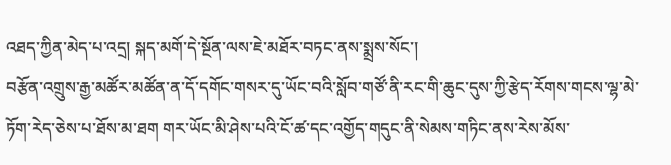འཐད་ཀྱིན་མེད་པ་འདྲ། སྐད་མགོ་དེ་སྔོན་ལས་ཇེ་མཐོར་བཏང་ནས་སྨྲས་སོང་།
བརྩོན་འགྲུས་རྒྱ་མཚོར་མཚོན་ན་དོ་དགོང་གསར་དུ་ཡོང་བའི་སློབ་གཙོ་ནི་རང་གི་ཆུང་དུས་ཀྱི་རྩེད་རོགས་གངས་ལྷ་མེ་ཏོག་རེད་ཅེས་པ་ཐོས་མ་ཐག གར་ཡོང་མི་ཤེས་པའི་ངོ་ཚ་དང་འགྱོད་གདུང་ནི་སེམས་གཏིང་ནས་རེས་མོས་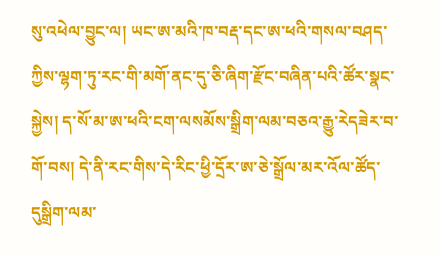སུ་འཕེལ་བྱུང་ལ། ཡང་ཨ་མའི་ཁ་བརྡ་དང་ཨ་ཕའི་གསལ་བཤད་ཀྱིས་ལྷག་ཏུ་རང་གི་མགོ་ནང་དུ་ཅི་ཞིག་རྫོང་བཞིན་པའི་ཚོར་སྣང་སྐྱེས། ད་སོ་མ་ཨ་ཕའི་ངག་ལསམོས་སྒྲིག་ལམ་བཅའ་རྒྱུ་རེདཟེར་བ་གོ་བས། དེ་ནི་རང་གིས་དེ་རིང་ཕྱི་དྲོར་ཨ་ཅེ་སྒྲོལ་མར་འོལ་ཚོད་དུསྒྲིག་ལམ་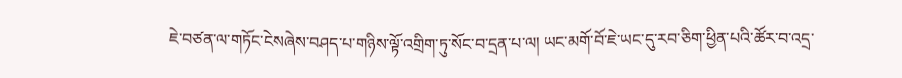ཇེ་བཙན་ལ་གཏོང་ངེསཞེས་བཤད་པ་གཉིས་ལྟོ་འགྲིག་ཏུ་སོང་བ་དྲན་པ་ལ། ཡང་མགོ་བོ་ཇེ་ཡང་དུ་རབ་ཅིག་ཕྱིན་པའི་ཚོར་བ་འདྲ་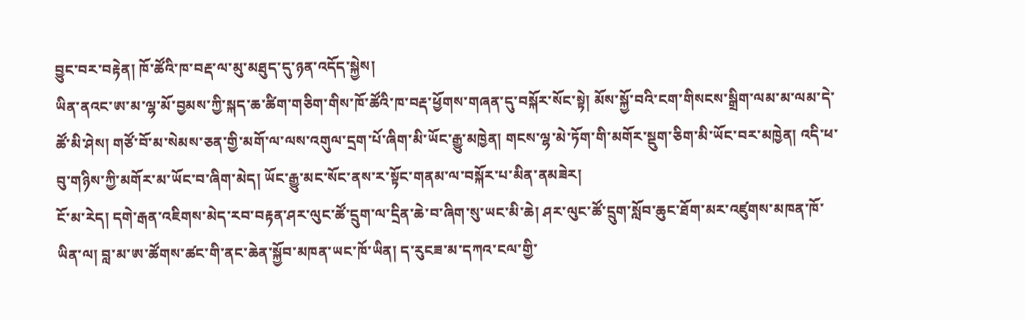བྱུང་བར་བརྟེན། ཁོ་ཚོའི་ཁ་བརྡ་ལ་མུ་མཐུད་དུ་ཉན་འདོད་སྐྱེས།
ཡིན་ནའང་ཨ་མ་ལྷ་མོ་བྱམས་ཀྱི་སྐད་ཆ་ཚིག་གཅིག་གིས་ཁོ་ཚོའི་ཁ་བརྡ་ཕྱོགས་གཞན་དུ་བསྐོར་སོང་སྟེ། མོས་སྐྱོ་བའི་ངག་གིསངས་སྒྲིག་ལམ་མ་ལམ་དེ་ཚོ་མི་ཤེས། གཙོ་བོ་མ་སེམས་ཅན་གྱི་མགོ་ལ་ལས་འགུལ་དྲག་པོ་ཞིག་མི་ཡོང་རྒྱུ་མཁྱེན། གངས་ལྷ་མེ་ཏོག་གི་མགོར་སྡུག་ཅིག་མི་ཡོང་བར་མཁྱེན། འདི་ཕ་བུ་གཉིས་ཀྱི་མགོར་མ་ཡོང་བ་ཞིག་མེད། ཡོང་རྒྱུ་མང་སོང་ནས་ར་སྟོང་གནམ་ལ་བསྐོར་པ་མིན་ནམཟེར།
ངོ་མ་རེད། དགེ་རྒན་འཇིགས་མེད་རབ་བརྟན་ཤར་ལུང་ཚོ་དྲུག་ལ་དྲིན་ཆེ་བ་ཞིག་སུ་ཡང་མི་ཆེ། ཤར་ལུང་ཚོ་དྲུག་སློབ་ཆུང་ཐོག་མར་འཛུགས་མཁན་ཁོ་ཡིན་ལ། བླ་མ་ཨ་ཚོགས་ཚང་གི་ནང་ཆེན་སྐྱོབ་མཁན་ཡང་ཁོ་ཡིན། ད་རུངཟ་མ་དཀའ་ངལ་གྱི་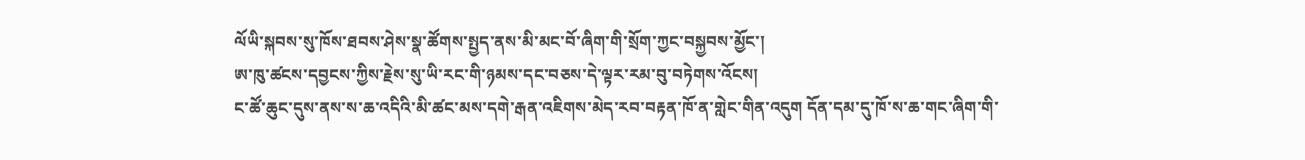ལོཡི་སྐབས་སུ་ཁོས་ཐབས་ཤེས་སྣ་ཚོགས་སྤྱད་ནས་མི་མང་བོ་ཞིག་གི་སྲོག་ཀྱང་བསྐྱབས་མྱོང་།
ཨ་ཁུ་ཚངས་དབྱངས་ཀྱིས་རྗེས་སུ་ཡི་རང་གི་ཉམས་དང་བཅས་དེ་ལྟར་རམ་བུ་བཏེགས་འོངས།
ང་ཚོ་ཆུང་དུས་ནས་ས་ཆ་འདིའི་མི་ཚང་མས་དགེ་རྒན་འཇིགས་མེད་རབ་བརྟན་ཁོ་ན་གླེང་གིན་འདུག དོན་དམ་དུ་ཁོ་ས་ཆ་གང་ཞིག་གི་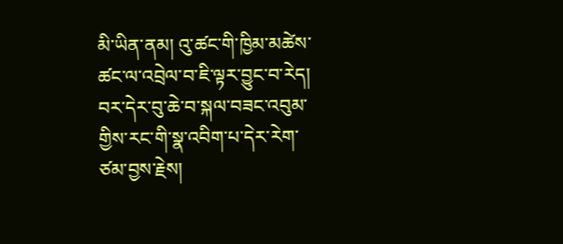མི་ཡིན་ནམ། འུ་ཚང་གི་ཁྱིམ་མཚེས་ཚང་ལ་འབྲེལ་བ་ཇི་ལྟར་བྱུང་བ་རེད།
བར་དེར་བུ་ཆེ་བ་སྐལ་བཟང་འབུམ་གྱིས་རང་གི་སྣ་འབིག་པ་དེར་རེག་ཙམ་བྱས་རྗེས།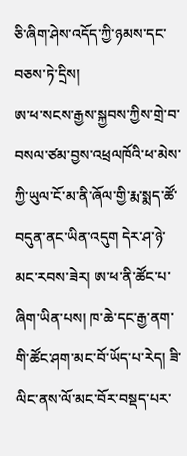ཅི་ཞིག་ཤེས་འདོད་ཀྱི་ཉམས་དང་བཅས་ཏེ་དྲིས།
ཨ་ཕ་སངས་རྒྱས་སྐྱབས་ཀྱིས་གྲེ་བ་བསལ་ཙམ་བྱས་འཕྲལཁོའི་ཕ་མེས་ཀྱི་ཡུལ་ངོ་མ་ནི་ཞོལ་གྱི་རྨ་སྨད་ཚོ་བདུན་ནང་ཡིན་འདུག དེར་ཤ་ཉེ་མང་རབས་ཟེར། ཨ་ཕ་ནི་ཚོང་པ་ཞིག་ཡིན་པས། ཁ་ཆེ་དང་རྒྱ་ནག་གི་ཚོང་ཤག་མང་བོ་ཡོད་པ་རེད། ཟི་ལིང་ནས་ལོ་མང་བོར་བསྡད་པར་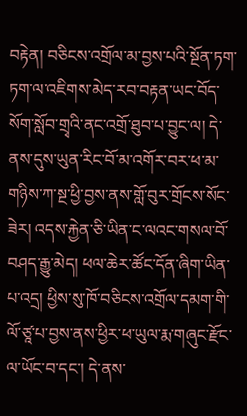བརྟེན། བཅིངས་འགྲོལ་མ་བྱས་པའི་སྔོན་ཏག་ཏག་ལ་འཇིགས་མེད་རབ་བརྟན་ཡང་བོད་སོག་སློབ་གྲྭའི་ནང་འགྲོ་ཐུབ་པ་བྱུང་ལ། དེ་ནས་དུས་ཡུན་རིང་བོ་མ་འགོར་བར་ཕ་མ་གཉིས་ཀ་སྔ་ཕྱི་བྱས་ནས་གློ་བུར་གྲོངས་སོང་ཟེར། འདས་རྐྱེན་ཅི་ཡིན་ང་ལའང་གསལ་བོ་བཤད་རྒྱུ་མེད། ཕལ་ཆེར་ཚོང་དོན་ཞིག་ཡིན་པ་འདྲ། ཕྱིས་སུ་ཁོ་བཅིངས་འགྲོལ་དམག་གི་ལོ་ཙཱ་པ་བྱས་ནས་ཕྱིར་ཕ་ཡུལ་རྨ་གཞུང་རྫོང་ལ་ཡོང་བ་དང་། དེ་ནས་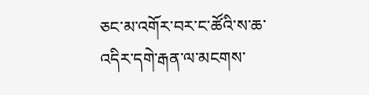ཅང་མ་འགོར་བར་ང་ཚོའི་ས་ཆ་འདིར་དགེ་རྒན་ལ་མངགས་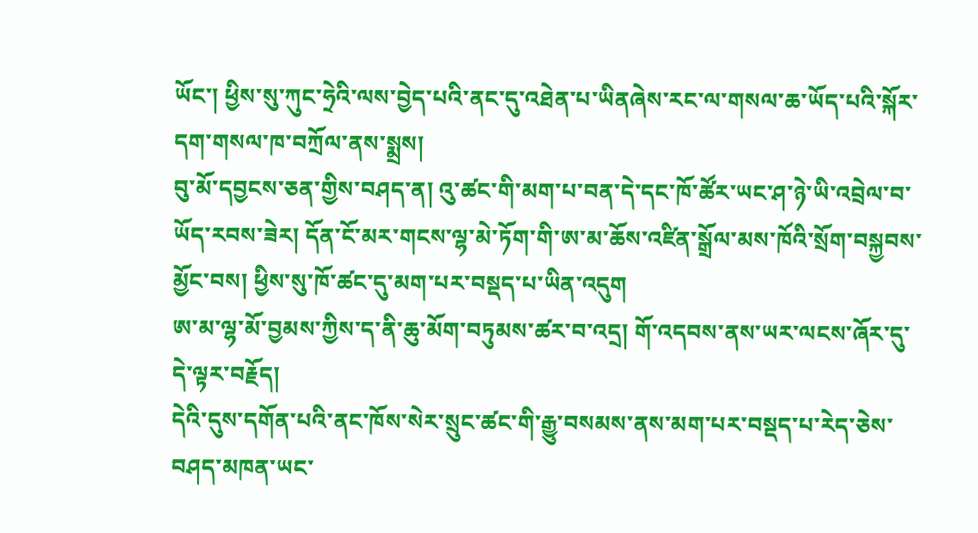ཡོང་། ཕྱིས་སུ་ཀུང་ཧྲེའི་ལས་བྱེད་པའི་ནང་དུ་འཐེན་པ་ཡིནཞེས་རང་ལ་གསལ་ཆ་ཡོད་པའི་སྐོར་དག་གསལ་ཁ་བཀྲོལ་ནས་སྨྲས།
བུ་མོ་དབྱངས་ཅན་གྱིས་བཤད་ན། འུ་ཚང་གི་མག་པ་བན་དེ་དང་ཁོ་ཚོར་ཡང་ཤ་ཉེ་ཡི་འབྲེལ་བ་ཡོད་རབས་ཟེར། དོན་ངོ་མར་གངས་ལྷ་མེ་ཏོག་གི་ཨ་མ་ཆོས་འཛིན་སྒྲོལ་མས་ཁོའི་སྲོག་བསྐྱབས་མྱོང་བས། ཕྱིས་སུ་ཁོ་ཚང་དུ་མག་པར་བསྡད་པ་ཡིན་འདུག
ཨ་མ་ལྷ་མོ་བྱམས་ཀྱིས་ད་ནི་ཆུ་མོག་བཏུམས་ཚར་བ་འདྲ། གོ་འདབས་ནས་ཡར་ལངས་ཞོར་དུ་དེ་ལྟར་བརྗོད།
དེའི་དུས་དགོན་པའི་ནང་ཁོས་སེར་སྲུང་ཚང་གི་རྒྱུ་བསམས་ནས་མག་པར་བསྡད་པ་རེད་ཅེས་བཤད་མཁན་ཡང་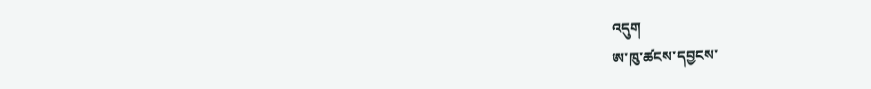འདུག
ཨ་ཁུ་ཚངས་དབྱངས་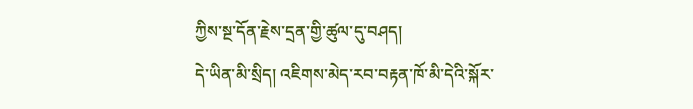ཀྱིས་སྔ་དོན་རྗེས་དྲན་གྱི་ཚུལ་དུ་བཤད།
དེ་ཡིན་མི་སྲིད། འཇིགས་མེད་རབ་བརྟན་ཁོ་མི་དེའི་སྐོར་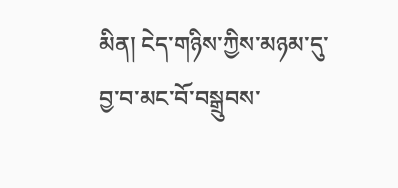མིན། ངེད་གཉིས་ཀྱིས་མཉམ་དུ་བྱ་བ་མང་བོ་བསྒྲུབས་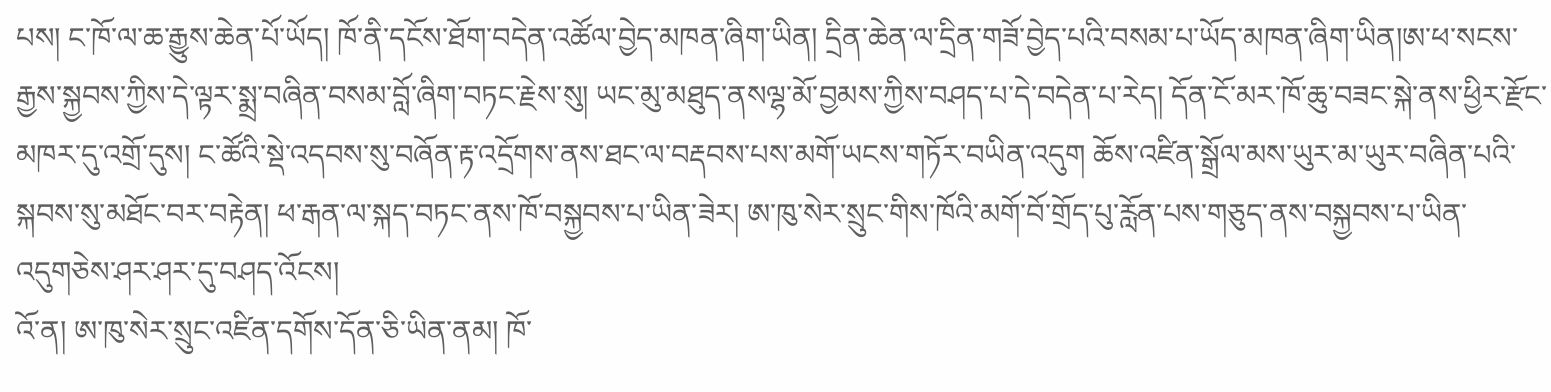པས། ང་ཁོ་ལ་ཆ་རྒྱུས་ཆེན་པོ་ཡོད། ཁོ་ནི་དངོས་ཐོག་བདེན་འཚོལ་བྱེད་མཁན་ཞིག་ཡིན། དྲིན་ཆེན་ལ་དྲིན་གཟོ་བྱེད་པའི་བསམ་པ་ཡོད་མཁན་ཞིག་ཡིན།ཨ་ཕ་སངས་རྒྱས་སྐྱབས་ཀྱིས་དེ་ལྟར་སྨྲ་བཞིན་བསམ་བློ་ཞིག་བཏང་རྗེས་སུ། ཡང་མུ་མཐུད་ནསལྷ་མོ་བྱམས་ཀྱིས་བཤད་པ་དེ་བདེན་པ་རེད། དོན་ངོ་མར་ཁོ་ཆུ་བཟང་སྐེ་ནས་ཕྱིར་རྫོང་མཁར་དུ་འགྲོ་དུས། ང་ཚོའི་སྡེ་འདབས་སུ་བཞོན་རྟ་འདྲོགས་ནས་ཐང་ལ་བརྡབས་པས་མགོ་ཡངས་གཏོར་བཡིན་འདུག ཆོས་འཛིན་སྒྲོལ་མས་ཡུར་མ་ཡུར་བཞིན་པའི་སྐབས་སུ་མཐོང་བར་བརྟེན། ཕ་རྒན་ལ་སྐད་བཏང་ནས་ཁོ་བསྐྱབས་པ་ཡིན་ཟེར། ཨ་ཁུ་སེར་སྲུང་གིས་ཁོའི་མགོ་བོ་གྲོད་པུ་རློན་པས་གཅུད་ནས་བསྐྱབས་པ་ཡིན་འདུགཅེས་ཤར་ཤར་དུ་བཤད་འོངས།
འོ་ན། ཨ་ཁུ་སེར་སྲུང་འཛིན་དགོས་དོན་ཅི་ཡིན་ནམ། ཁོ་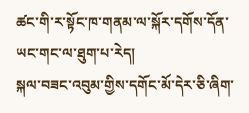ཚང་གི་ར་སྟོང་ཁ་གནམ་ལ་སྐོར་དགོས་དོན་ཡང་གང་ལ་ཐུག་པ་རེད།
སྐལ་བཟང་འབུམ་གྱིས་དགོང་མོ་དེར་ཅི་ཞིག་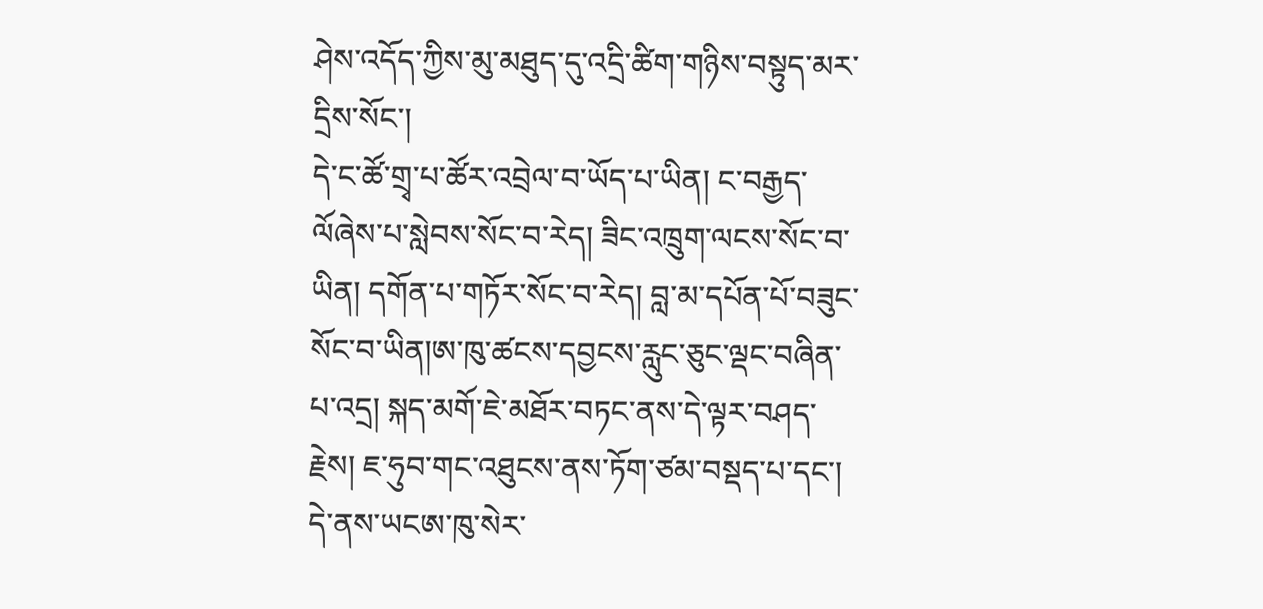ཤེས་འདོད་ཀྱིས་མུ་མཐུད་དུ་འདྲི་ཚིག་གཉིས་བསྟུད་མར་དྲིས་སོང་།
དེ་ང་ཚོ་གྲྭ་པ་ཚོར་འབྲེལ་བ་ཡོད་པ་ཡིན། ང་བརྒྱད་ལོཞེས་པ་སླེབས་སོང་བ་རེད། ཟིང་འཁྲུག་ལངས་སོང་བ་ཡིན། དགོན་པ་གཏོར་སོང་བ་རེད། བླ་མ་དཔོན་པོ་བཟུང་སོང་བ་ཡིན།ཨ་ཁུ་ཚངས་དབྱངས་རླུང་ཅུང་ལྡང་བཞིན་པ་འདྲ། སྐད་མགོ་ཇེ་མཐོར་བཏང་ནས་དེ་ལྟར་བཤད་རྗེས། ཇ་ཧུབ་གང་འཐུངས་ནས་ཏོག་ཙམ་བསྡད་པ་དང་། དེ་ནས་ཡངཨ་ཁུ་སེར་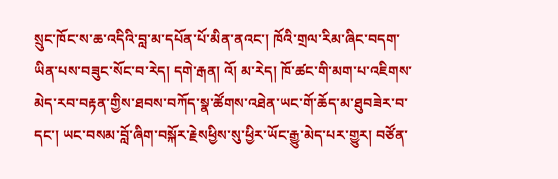སྲུང་ཁོང་ས་ཆ་འདིའི་བླ་མ་དཔོན་པོ་མིན་ནའང་། ཁོའི་གྲལ་རིམ་ཞིང་བདག་ཡིན་པས་བཟུང་སོང་བ་རེད། དགེ་རྒན། འོ། མ་རེད། ཁོ་ཚང་གི་མག་པ་འཇིགས་མེད་རབ་བརྟན་གྱིས་ཐབས་བཀོད་སྣ་ཚོགས་འཐེན་ཡང་གོ་ཆོད་མ་ཐུབཟེར་བ་དང་། ཡང་བསམ་བློ་ཞིག་བསྐོར་རྗེསཕྱིས་སུ་ཕྱིར་ཡོང་རྒྱུ་མེད་པར་གྱུར། བཙོན་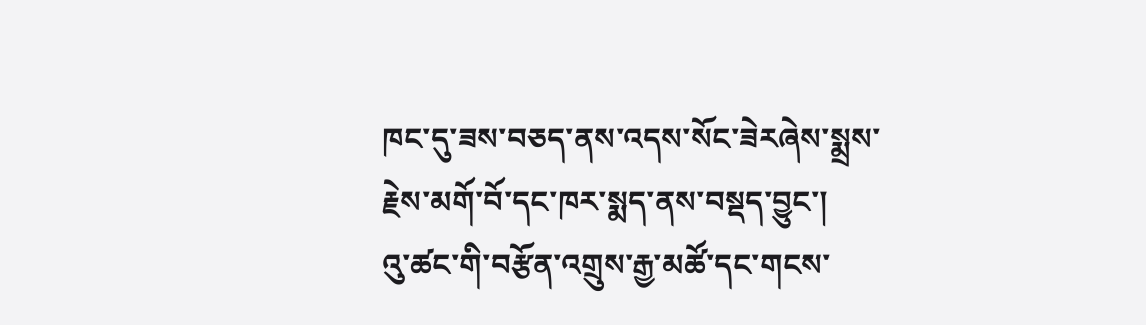ཁང་དུ་ཟས་བཅད་ནས་འདས་སོང་ཟེརཞེས་སྨྲས་རྗེས་མགོ་བོ་དང་ཁར་སྨད་ནས་བསྡད་བྱུང་།
འུ་ཚང་གི་བརྩོན་འགྲུས་རྒྱ་མཚོ་དང་གངས་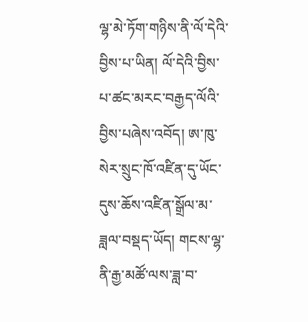ལྷ་མེ་ཏོག་གཉིས་ནི་ལོ་དེའི་བྱིས་པ་ཡིན། ལོ་དེའི་བྱིས་པ་ཚང་མརང་བརྒྱད་ལོའི་བྱིས་པཞེས་འབོད། ཨ་ཁུ་སེར་སྲུང་ཁོ་འཛིན་དུ་ཡོང་དུས་ཆོས་འཛིན་སྒྲོལ་མ་ཟླལ་བསྡད་ཡོད། གངས་ལྷ་ནི་རྒྱ་མཚོ་ལས་ཟླ་བ་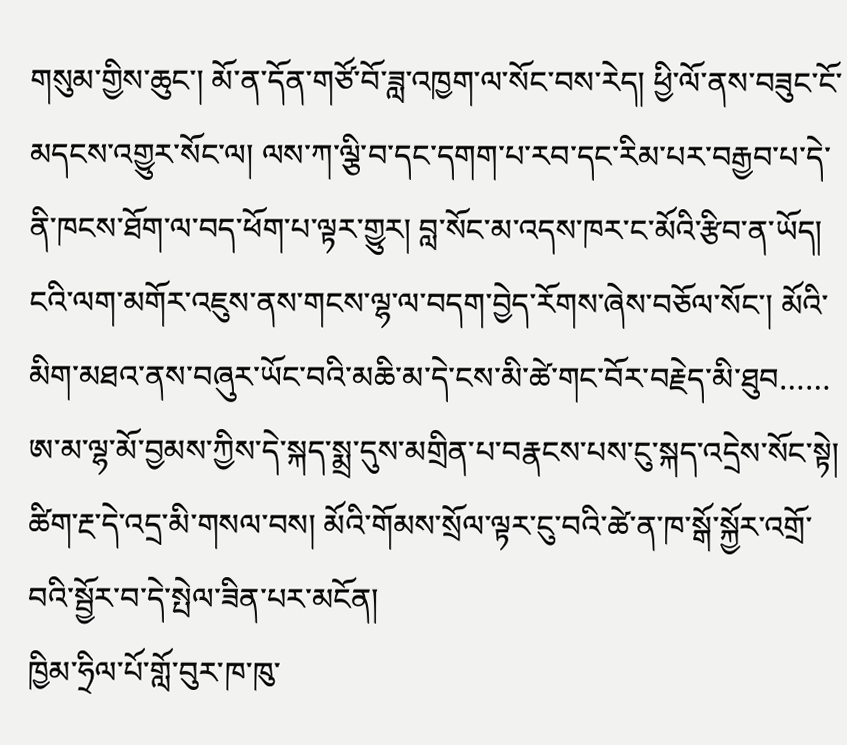གསུམ་གྱིས་ཆུང་། མོ་ན་དོན་གཙོ་བོ་ཟླ་འཁྱག་ལ་སོང་བས་རེད། ཕྱི་ལོ་ནས་བཟུང་ངོ་མདངས་འགྱུར་སོང་ལ། ལས་ཀ་ལྕི་བ་དང་དགག་པ་རབ་དང་རིམ་པར་བརྒྱབ་པ་དེ་ནི་ཁངས་ཐོག་ལ་བད་ཕོག་པ་ལྟར་གྱུར། བླ་སོང་མ་འདས་ཁར་ང་མོའི་རྩིབ་ན་ཡོད། ངའི་ལག་མགོར་འཇུས་ནས་གངས་ལྷ་ལ་བདག་བྱེད་རོགས་ཞེས་བཅོལ་སོང་། མོའི་མིག་མཐའ་ནས་བཞུར་ཡོང་བའི་མཆི་མ་དེ་ངས་མི་ཚེ་གང་བོར་བརྗེད་མི་ཐུབ……
ཨ་མ་ལྷ་མོ་བྱམས་ཀྱིས་དེ་སྐད་སྨྲ་དུས་མགྲིན་པ་བརྣངས་པས་ངུ་སྐད་འདྲེས་སོང་སྟེ། ཚིག་རྔ་དེ་འདྲ་མི་གསལ་བས། མོའི་གོམས་སྲོལ་ལྟར་ངུ་བའི་ཚེ་ན་ཁ་སྒོ་སྐྱོར་འགྲོ་བའི་སྦྱོར་བ་དེ་སྤེལ་ཟིན་པར་མངོན།
ཁྱིམ་ཧྲིལ་པོ་གློ་བུར་ཁ་ཁུ་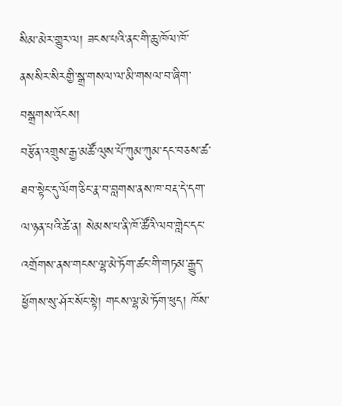སིམ་མེར་གྱུར་ལ། ཟངས་པའི་ནང་གི་ཆུ་ཁོལ་ཁོ་ནསསིར་སིརགྱི་སྒྲ་གསལ་ལ་མི་གསལ་བ་ཞིག་བསྒྲགས་འོངས།
བརྩོན་འགྲུས་རྒྱ་མཚོ་ལུས་པོ་ཀུམ་ཀུམ་དང་བཅས་ཚ་ཐབ་སྟེང་དུ་ལོག་ཅིང་རྣ་བ་བླགས་ནས་ཁ་བརྡ་དེ་དག་ལ་ཉན་པའི་ཚེ་ན། སེམས་པ་ནི་ཁོ་ཚོའི་ལབ་གླེང་དང་འགྲོགས་ནས་གངས་ལྷ་མེ་ཏོག་ཚང་གི་གཏམ་རྒྱུད་ཕྱོགས་སུ་ཤོར་སོང་སྟེ། གངས་ལྷ་མེ་ཏོག་ཕུད། ཁོས་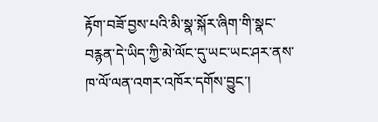རྟོག་བཟོ་བྱས་པའི་མི་སྣ་སྐོར་ཞིག་གི་སྣང་བརྙན་དེ་ཡིད་ཀྱི་མེ་ལོང་དུ་ཡང་ཡང་ཤར་ནས་ཁ་ལོ་ལན་འགར་འཁོར་དགོས་བྱུང་།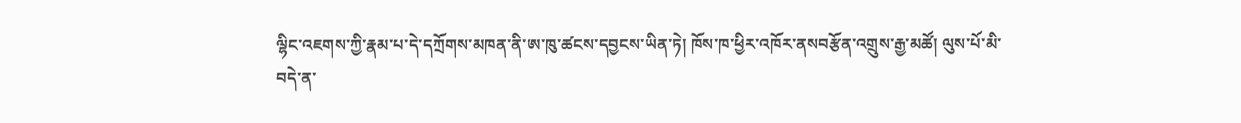ལྷིང་འཇགས་ཀྱི་རྣམ་པ་དེ་དཀྲོགས་མཁན་ནི་ཨ་ཁུ་ཚངས་དབྱངས་ཡིན་ཏེ། ཁོས་ཁ་ཕྱིར་འཁོར་ནསབརྩོན་འགྲུས་རྒྱ་མཚོ། ལུས་པོ་མི་བདེ་ན་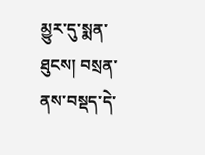མྱུར་དུ་སྨན་ཐུངས། བསྲན་ནས་བསྡད་དེ་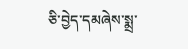ཅི་བྱེད་དམཞེས་སྨྲ་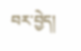བར་བྱེད།